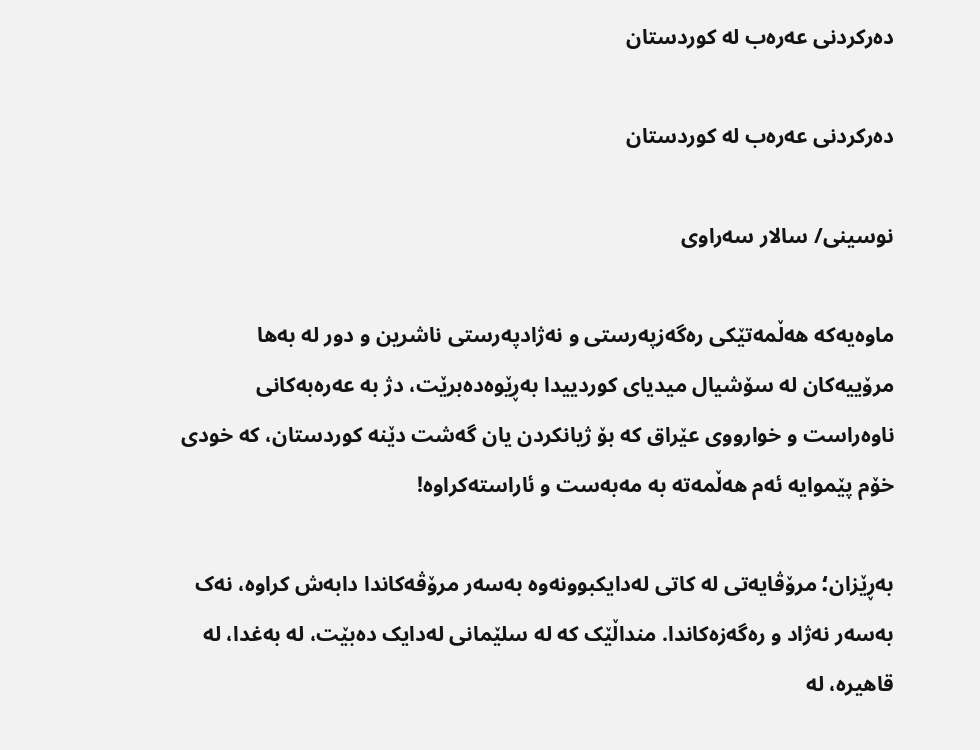دەرکردنی عەرەب لە کوردستان

دەرکردنی عەرەب لە کوردستان

نوسینی/ سالار سەراوی

ماوەیەکە هەڵمەتێکی رەگەزپەرستی و نەژادپەرستی ناشرین و دور لە بەها مرۆییەکان لە سۆشیال میدیای کوردییدا بەڕێوەدەبرێت، دژ بە عەرەبەکانی ناوەراست و خوارووی عێراق کە بۆ ژیانکردن یان گەشت دێنە کوردستان، کە خودی خۆم پێموایە ئەم هەڵمەتە بە مەبەست و ئاراستەکراوە!

بەڕێزان؛ مرۆڤایەتی لە کاتی لەدایکبوونەوە بەسەر مرۆڤەکاندا دابەش کراوە، نەک بەسەر نەژاد و رەگەزەکاندا. منداڵێک کە لە سلێمانی لەدایک دەبێت، لە بەغدا، لە قاهیرە، لە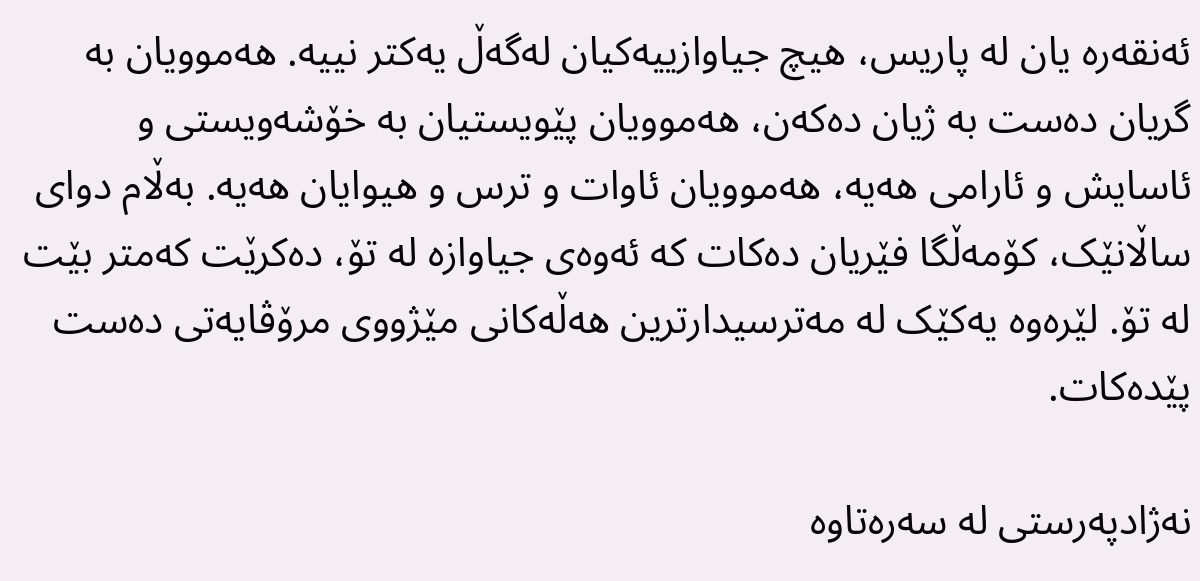ئەنقەرە یان لە پاریس، هیچ جیاوازییەکیان لەگەڵ یەکتر نییە. هەموویان بە گریان دەست بە ژیان دەکەن، هەموویان پێویستیان بە خۆشەویستی و ئاسایش و ئارامی هەیە، هەموویان ئاوات و ترس و هیوایان هەیە. بەڵام دوای ساڵانێک، کۆمەڵگا فێریان دەکات کە ئەوەی جیاوازە لە تۆ، دەکرێت کەمتر بێت لە تۆ. لێرەوە یەکێک لە مەترسیدارترین هەڵەکانی مێژووی مرۆڤایەتی دەست پێدەکات.

نەژادپەرستی لە سەرەتاوە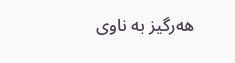هەرگیز بە ناوی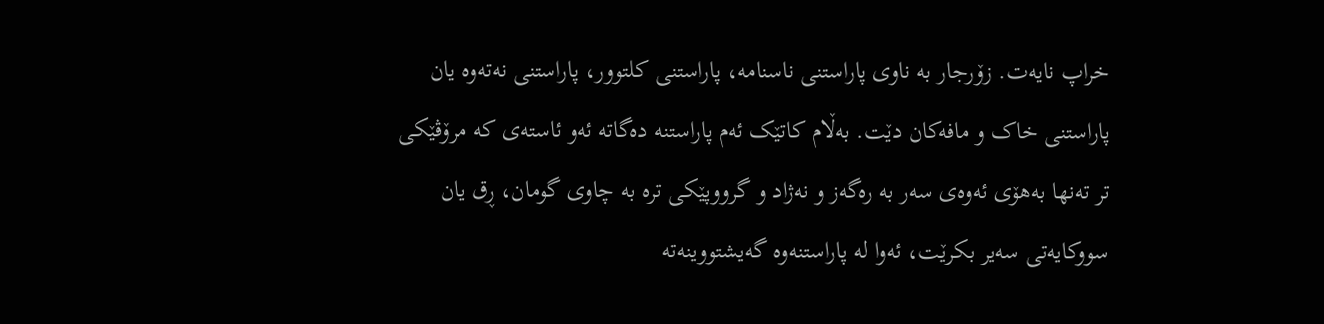خراپ نایەت. زۆرجار بە ناوی پاراستنی ناسنامە، پاراستنی کلتوور، پاراستنی نەتەوە یان پاراستنی خاک و مافەکان دێت. بەڵام کاتێک ئەم پاراستنە دەگاتە ئەو ئاستەی کە مرۆڤێکی تر تەنها بەهۆی ئەوەی سەر بە رەگەز و نەژاد و گرووپێکی ترە بە چاوی گومان، ڕق یان سووکایەتی سەیر بکرێت، ئەوا لە پاراستنەوە گەیشتووینەتە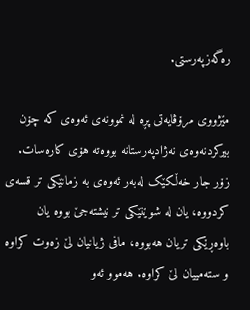رەگەزپەرستی.

مێژووی مرۆڤایەتی پڕە لە نموونەی ئەوەی کە چۆن بیرکردنەوەی نەژادپەرستانە بووەتە هۆی کارەسات. زۆر جار خەڵکێک لەبەر ئەوەی بە زمانێکی تر قسەی کردووە، یان لە شوێنێکی تر نیشتەجێ بووە یان باوەڕێکی تریان هەبووە، مافی ژیانیان لێ زەوت کراوە و ستەمییان لێ کراوە. هەموو ئەو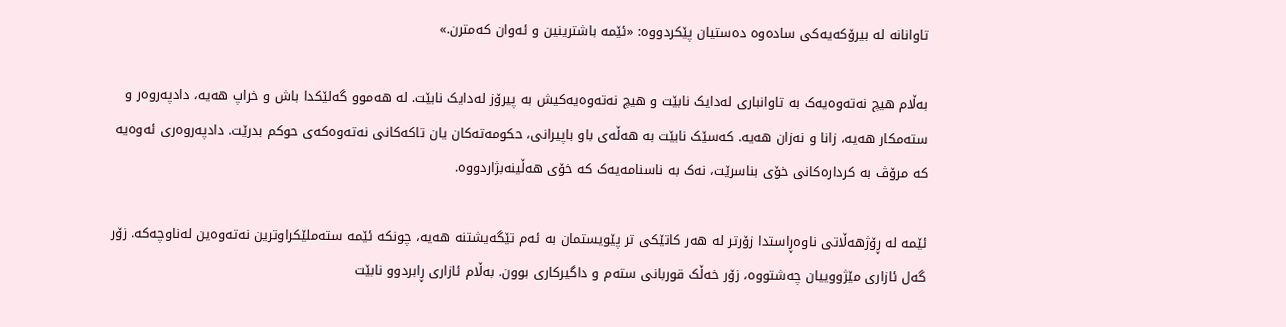تاوانانە لە بیرۆکەیەکی سادەوە دەستیان پێکردووە: «ئێمە باشترینین و ئەوان کەمترن.»

بەڵام هیچ نەتەوەیەک بە تاوانباری لەدایک نابێت و هیچ نەتەوەیەکیش بە پیرۆز لەدایک نابێت. لە هەموو گەلێکدا باش و خراپ هەیە، دادپەروەر و ستەمکار هەیە، زانا و نەزان هەیە. کەسێک نابێت بە هەڵەی باو باپیرانی، حکومەتەکان یان تاکەکانی نەتەوەکەی حوکم بدرێت. دادپەروەری ئەوەیە کە مرۆڤ بە کردارەکانی خۆی بناسرێت، نەک بە ناسنامەیەک کە خۆی هەڵینەبژاردووە.

ئێمە لە ڕۆژهەڵاتی ناوەڕاستدا زۆرتر لە هەر کاتێکی تر پێویستمان بە ئەم تێگەیشتنە هەیە، چونکە ئێمە ستەملێکراوترین نەتەوەین لەناوچەکە. زۆر گەل ئازاری مێژووییان چەشتووە، زۆر خەڵک قوربانی ستەم و داگیرکاری بوون. بەڵام ئازاری ڕابردوو نابێت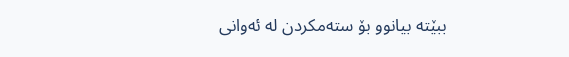ببێتە بیانوو بۆ ستەمکردن لە ئەوانی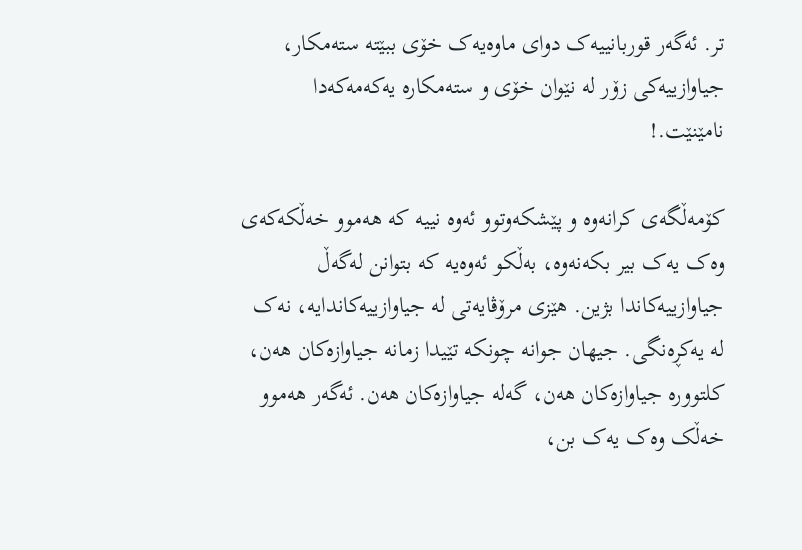تر. ئەگەر قوربانییەک دوای ماوەیەک خۆی ببێتە ستەمکار، جیاوازییەکی زۆر لە نێوان خۆی و ستەمکارە یەکەمەکەدا نامێنێت.!

کۆمەڵگەی کرانەوە و پێشکەوتوو ئەوە نییە کە هەموو خەڵکەکەی وەک یەک بیر بکەنەوە، بەڵکو ئەوەیە کە بتوانن لەگەڵ جیاوازییەکاندا بژین. هێزی مرۆڤایەتی لە جیاوازییەکاندایە، نەک لە یەکڕەنگی. جیهان جوانە چونکە تێیدا زمانە جیاوازەکان هەن، کلتوورە جیاوازەکان هەن، گەلە جیاوازەکان هەن. ئەگەر هەموو خەڵک وەک یەک بن،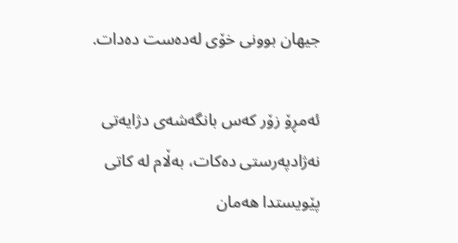جیهان بوونی خۆی لەدەست دەدات.

ئەمڕۆ زۆر کەس بانگەشەی دژایەتی نەژادپەرستی دەکات، بەڵام لە کاتی پێویستدا هەمان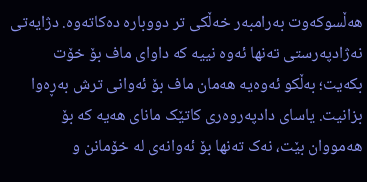هەڵسوکەوت بەرامبەر خەڵکی تر دووبارە دەکاتەوە. دژایەتی نەژادپەرستی تەنها ئەوە نییە کە داوای ماف بۆ خۆت بکەیت؛ بەڵکو ئەوەیە هەمان ماف بۆ ئەوانی ترش بەڕەوا بزانیت. یاسای دادپەروەری کاتێک مانای هەیە کە بۆ هەمووان بێت، نەک تەنها بۆ ئەوانەی لە خۆمانن و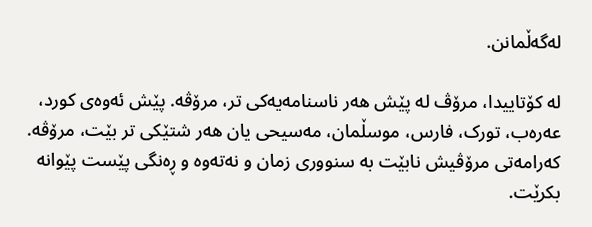لەگەڵمانن.

لە کۆتاییدا، مرۆڤ لە پێش هەر ناسنامەیەکی تر، مرۆڤە. پێش ئەوەی کورد، عەرەب، تورک، فارس، موسڵمان، مەسیحی یان هەر شتێکی تر بێت، مرۆڤە. کەرامەتی مرۆڤیش نابێت بە سنووری زمان و نەتەوە و ڕەنگی پێست پێوانە بکرێت.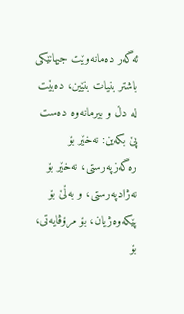ئەگەر دەمانەوێت جیهانێکی باشتر بنیات بنێین، دەبێت لە دڵ و بیرمانەوە دەست پێ بکەین: نەخێر بۆ رەگەزپەرستی، نەخێر بۆ نەژادپەرستی، و بەڵێ بۆ پێکەوەژیان، بۆ مرۆڤایەتی، بۆ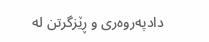دادپەروەری و ڕێزگرتن لە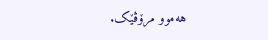هەموو مرۆڤێک.